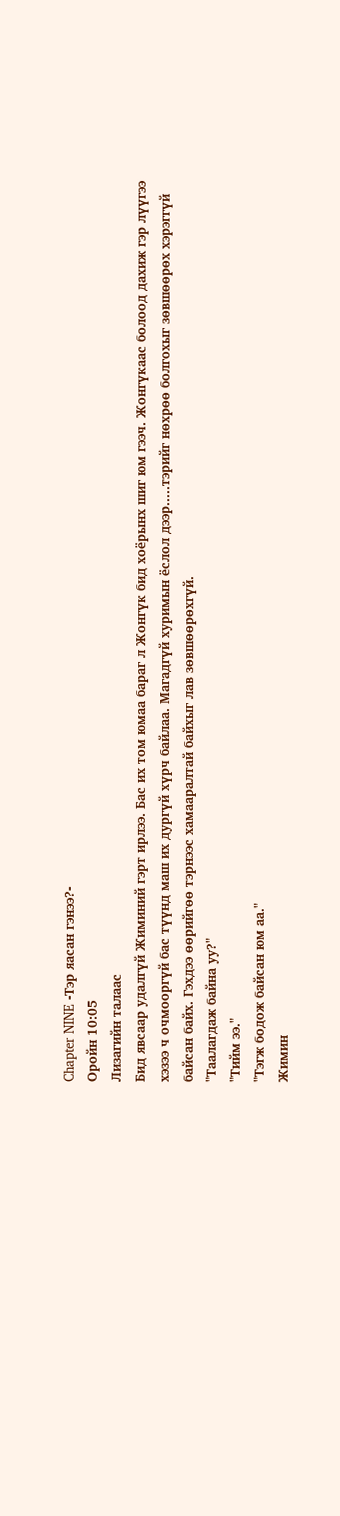Chapter NINE -Тэр яасан гэнээ?-
Оройн 10:05
Лизагийн талаас
Бид явсаар удалгүй Жиминий гэрт ирлээ. Бас их том юмаа бараг л Жонгүк бид хоёрынх шиг юм гээч. Жонгүкаас болоод дахиж гэр лүүгээ хэзээ ч очмооргүй бас түүнд маш их дургүй хүрч байлаа. Магадгүй хуримын ёслол дээр.....тэрийг нөхрөө болгохыг зөвшөөрөх хэрэггүй байсан байх. Гэхдээ өөрийгөө тэрнээс хамааралтай байхыг лав зөвшөөрөхгүй.
"Таалагдаж байна уу?"
"Тийм ээ."
"Тэгж бодож байсан юм аа."
Жимин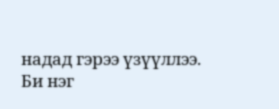надад гэрээ үзүүллээ. Би нэг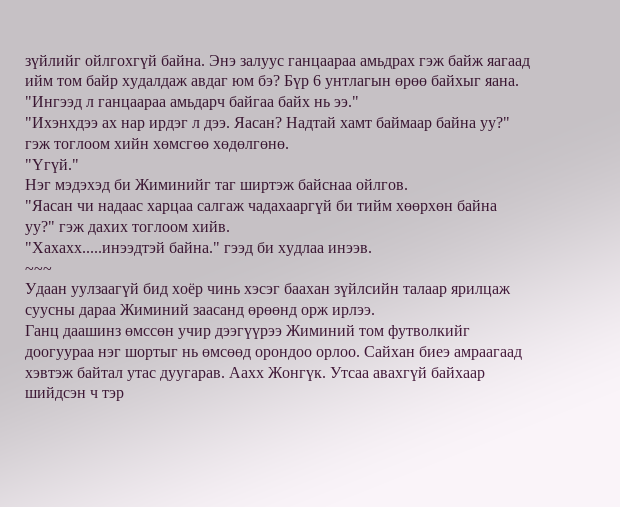зүйлийг ойлгохгүй байна. Энэ залуус ганцаараа амьдрах гэж байж яагаад ийм том байр худалдаж авдаг юм бэ? Бүр 6 унтлагын өрөө байхыг яана.
"Ингээд л ганцаараа амьдарч байгаа байх нь ээ."
"Ихэнхдээ ах нар ирдэг л дээ. Яасан? Надтай хамт баймаар байна уу?" гэж тоглоом хийн хөмсгөө хөдөлгөнө.
"Үгүй."
Нэг мэдэхэд би Жиминийг таг ширтэж байснаа ойлгов.
"Яасан чи надаас харцаа салгаж чадахааргүй би тийм хөөрхөн байна уу?" гэж дахих тоглоом хийв.
"Хахахх.....инээдтэй байна." гээд би худлаа инээв.
~~~
Удаан уулзаагүй бид хоёр чинь хэсэг баахан зүйлсийн талаар ярилцаж суусны дараа Жиминий заасанд өрөөнд орж ирлээ.
Ганц даашинз өмссөн учир дээгүүрээ Жиминий том футволкийг доогуураа нэг шортыг нь өмсөөд орондоо орлоо. Сайхан биеэ амраагаад хэвтэж байтал утас дуугарав. Аахх Жонгүк. Утсаа авахгүй байхаар шийдсэн ч тэр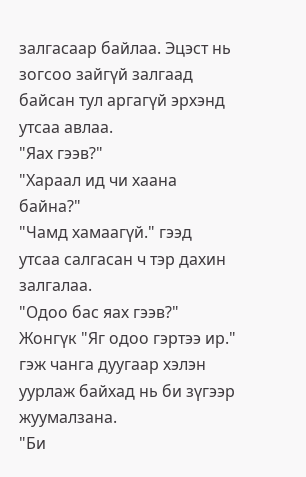залгасаар байлаа. Эцэст нь зогсоо зайгүй залгаад байсан тул аргагүй эрхэнд утсаа авлаа.
"Яах гээв?"
"Хараал ид чи хаана байна?"
"Чамд хамаагүй." гээд утсаа салгасан ч тэр дахин залгалаа.
"Одоо бас яах гээв?"
Жонгүк "Яг одоо гэртээ ир." гэж чанга дуугаар хэлэн уурлаж байхад нь би зүгээр жуумалзана.
"Би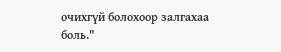очихгүй болохоор залгахаа боль."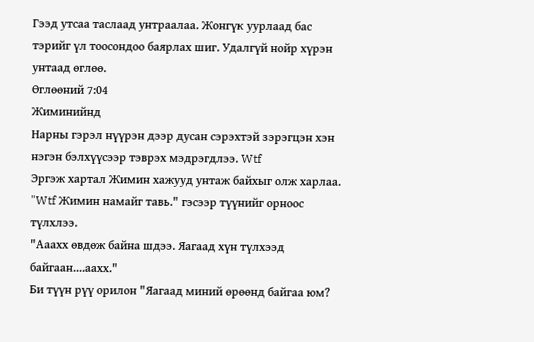Гээд утсаа таслаад унтраалаа. Жонгүк уурлаад бас тэрийг үл тоосондоо баярлах шиг. Удалгүй нойр хүрэн унтаад өглөө.
Өглөөний 7:04
Жиминийнд
Нарны гэрэл нүүрэн дээр дусан сэрэхтэй зэрэгцэн хэн нэгэн бэлхүүсээр тэврэх мэдрэгдлээ. Wtf
Эргэж хартал Жимин хажууд унтаж байхыг олж харлаа.
"Wtf Жимин намайг тавь." гэсээр түүнийг орноос түлхлээ.
"Ааахх өвдөж байна шдээ. Яагаад хүн түлхээд байгаан....аахх."
Би түүн рүү орилон "Яагаад миний өрөөнд байгаа юм?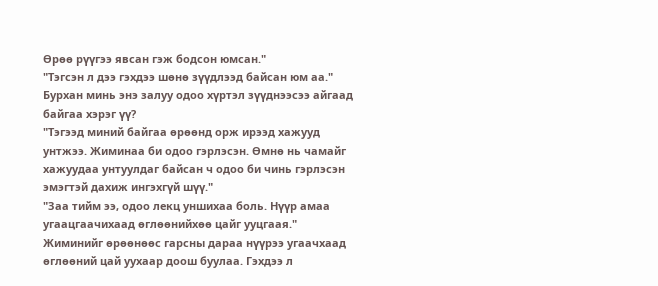Өрөө рүүгээ явсан гэж бодсон юмсан."
"Тэгсэн л дээ гэхдээ шөнө зүүдлээд байсан юм аа."
Бурхан минь энэ залуу одоо хүртэл зүүднээсээ айгаад байгаа хэрэг үү?
"Тэгээд миний байгаа өрөөнд орж ирээд хажууд унтжээ. Жиминаа би одоо гэрлэсэн. Өмнө нь чамайг хажуудаа унтуулдаг байсан ч одоо би чинь гэрлэсэн эмэгтэй дахиж ингэхгүй шүү."
"Заа тийм ээ, одоо лекц уншихаа боль. Нүүр амаа угаацгаачихаад өглөөнийхөө цайг ууцгаая."
Жиминийг өрөөнөөс гарсны дараа нүүрээ угаачхаад өглөөний цай уухаар доош буулаа. Гэхдээ л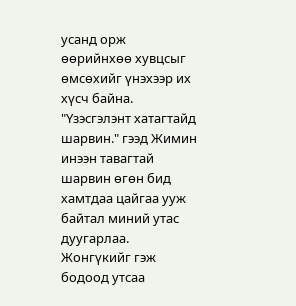усанд орж өөрийнхөө хувцсыг өмсөхийг үнэхээр их хүсч байна.
"Үзэсгэлэнт хатагтайд шарвин." гээд Жимин инээн тавагтай шарвин өгөн бид хамтдаа цайгаа ууж байтал миний утас дуугарлаа. Жонгүкийг гэж бодоод утсаа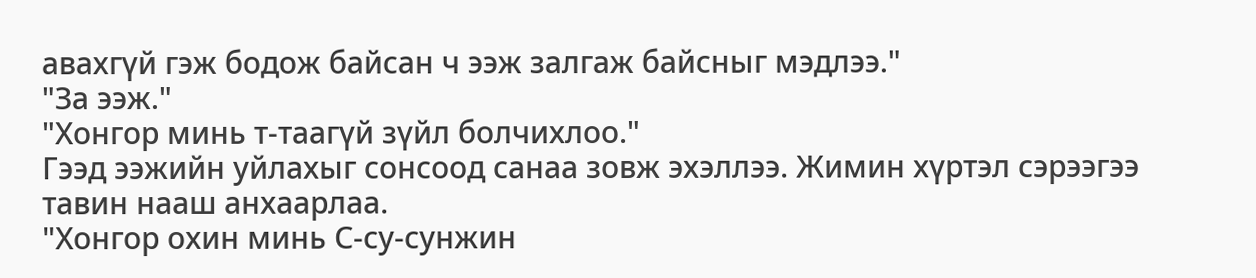авахгүй гэж бодож байсан ч ээж залгаж байсныг мэдлээ."
"За ээж."
"Хонгор минь т-таагүй зүйл болчихлоо."
Гээд ээжийн уйлахыг сонсоод санаа зовж эхэллээ. Жимин хүртэл сэрээгээ тавин нааш анхаарлаа.
"Хонгор охин минь С-су-сунжин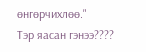өнгөрчихлөө."
Тэр яасан гэнээ????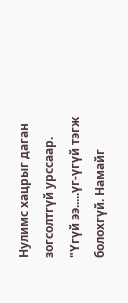Нулимс хацрыг даган зогсолтгүй урссаар.
"Үгүй ээ.....үг-үгүй тэгж болохгүй. Намайг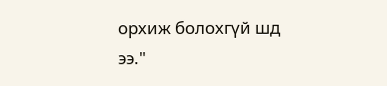орхиж болохгүй шд ээ."